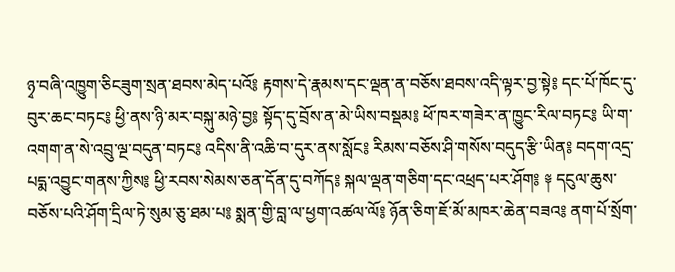ཉྭ་བཞི་འཁྱུག་ཅིངཟུག་སྲན་ཐབས་མེད་པའོ༔ རྟགས་དེ་རྣམས་དང་ལྡན་ན་བཅོས་ཐབས་འདི་ལྟར་བྱ་སྟེ༔ དང་པོ་ཁོང་དུ་བུར་ཆང་བཏང༔ ཕྱི་ནས་ཉི་མར་བསྐུ་མཉེ་བྱ༔ སྟོད་དུ་བྲོས་ན་མེ་ཡིས་བསྡམ༔ ཕོ་ཁར་གཟེར་ན་ཁྱུང་རིལ་བཏང༔ ཡི་ག་འགག་ན་སེ་འབྲུ་ལྔ་བདུན་བཏང༔ འདིས་ནི་འཆི་བ་དུར་ནས་སློང༔ རིམས་བཅོས་ཤི་གསོས་བདུད་རྩི་ཡིན༔ བདག་འདྲ་པདྨ་འབྱུང་གནས་ཀྱིས༔ ཕྱི་རབས་སེམས་ཅན་དོན་དུ་བཀོད༔ སྐལ་ལྡན་གཅིག་དང་འཕྲད་པར་ཤོག༔ ༈ དངུལ་ཆུས་བཅོས་པའི་ཤོག་དྲིལ་ཏེ་སུམ་ཅུ་ཐམ་པ༔ སྨན་གྱི་བླ་ལ་ཕྱག་འཚལ་ལོ༔ ཉོན་ཅིག་ཇོ་མོ་མཁར་ཆེན་བཟའ༔ ནག་པོ་སྲོག་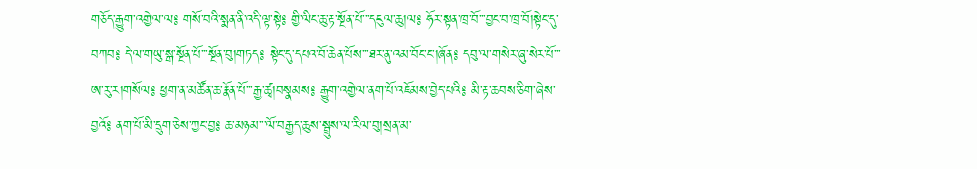གཅོད་རྒྱུག་འགྱེལ་ལ༔ གསོ་བའི་སྨན་ནི་འདི་ལྟ་སྟེ༔ གྱི་ལིང་ཆུ་རྟ་སྔོན་པོ་་་དངུལ་ཆུ།ལ༔ ཧོར་སྟན་ཁྲ་བོ་་་བྱང་བ་ཁྲ་བོ།སྟེང་དུ་བཀབ༔ དེ་ལ་གཡུ་སྒ་སྔོན་པོ་་་སྔོན་བུ།གཏད༔ སྟེང་དུ་དཔའ་བོ་ཆེན་པོས་་་ཐར་ནུ་འམ་བོང་ང་།ཞོན༔ དབུ་ལ་གསེར་ཞུ་སེར་པོ་་་ཨ་རུ་ར།གསོལ༔ ཕྱག་ན་མཚོན་ཆ་རྣོན་པོ་་་རྒྱ་ཚྭ།བསྣམས༔ རྒྱུག་འགྱེལ་ནག་པོ་འཇོམས་བྱེད་པའི༔ མི་རྟ་ཆབས་ཅིག་ཞེས་བྱའོ༔ ནག་པོ་མི་དྲུག་ཅེས་ཀྱང་བྱ༔ ཆ་མཉམ་་་ལོ་བརྒྱད་ཆུས་སྦྲུས་ལ་རིལ་བུ།སྲན་མ་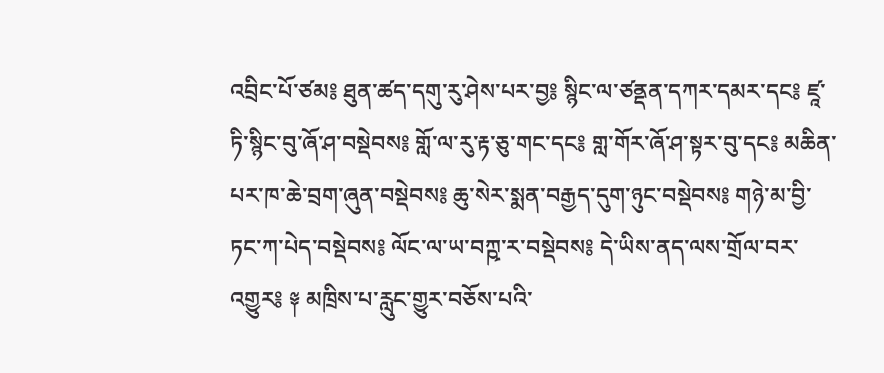འབྲིང་པོ་ཙམ༔ ཐུན་ཚད་དགུ་རུ་ཤེས་པར་བྱ༔ སྙིང་ལ་ཙནྡན་དཀར་དམར་དང༔ ཛཱ་ཏི་སྙིང་བུ་ཞོ་ཤ་བསྡེབས༔ གློ་ལ་རུ་རྟ་ཅུ་གང་དང༔ གླ་གོར་ཞོ་ཤ་སྟར་བུ་དང༔ མཆིན་པར་ཁ་ཆེ་བྲག་ཞུན་བསྡེབས༔ ཆུ་སེར་སྨན་བརྒྱད་དུག་ཉུང་བསྡེབས༔ གཉེ་མ་བྱི་ཏང་ཀ་པེད་བསྡེབས༔ ལོང་ལ་ཡ་བཀྵ་ར་བསྡེབས༔ དེ་ཡིས་ནད་ལས་གྲོལ་བར་འགྱུར༔ ༈ མཁྲིས་པ་རླུང་གྱུར་བཅོས་པའི་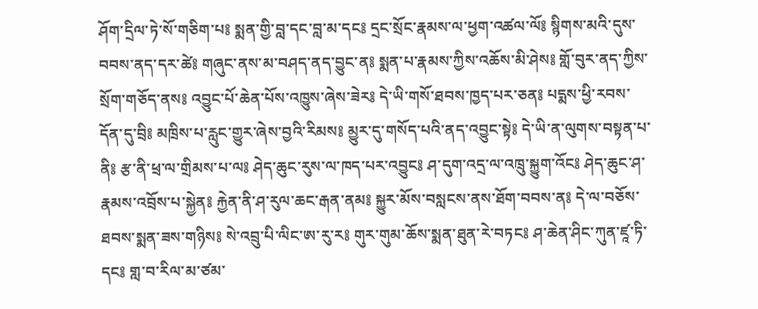ཤོག་དྲིལ་ཏེ་སོ་གཅིག་པ༔ སྨན་གྱི་བླ་དང་བླ་མ་དང༔ དྲང་སྲོང་རྣམས་ལ་ཕྱག་འཚལ་ལོ༔ སྙིགས་མའི་དུས་བབས་ནད་དར་ཚེ༔ གཞུང་ནས་མ་བཤད་ནད་བྱུང་ན༔ སྨན་པ་རྣམས་ཀྱིས་འཆོས་མི་ཤེས༔ གློ་བུར་ནད་ཀྱིས་སྲོག་གཅོད་ནས༔ འབྱུང་པོ་ཆེན་པོས་འཁྱུས་ཞེས་ཟེར༔ དེ་ཡི་གསོ་ཐབས་ཁྱད་པར་ཅན༔ པདྨས་ཕྱི་རབས་དོན་དུ་བྲི༔ མཁྲིས་པ་རླུང་གྱུར་ཞེས་བྱའི་རིམས༔ མྱུར་དུ་གསོད་པའི་ནད་འབྱུང་སྟེ༔ དེ་ཡི་ན་ལུགས་བསྟན་པ་ནི༔ རྩ་ནི་ཕྲ་ལ་གྲིམས་པ་ལ༔ ཤེད་ཆུང་རུས་ལ་ཁད་པར་འབྱུང༔ ཤ་དུག་འདྲ་ལ་འཁྲུ་སྐྱུག་འོང༔ ཤེད་ཆུང་ཤ་རྣམས་འབྲོས་པ་སྐྱེན༔ རྐྱེན་ནི་ཤ་རུལ་ཆང་རྒན་ནམ༔ སྐྱུར་མོས་བསླངས་ནས་ཐོག་བབས་ན༔ དེ་ལ་བཅོས་ཐབས་སྨན་ཟས་གཉིས༔ སེ་འབྲུ་པི་ལིང་ཨ་རུ་ར༔ གུར་གུམ་ཆོས་སྨན་ཐུན་རེ་བཏང༔ ཤ་ཆེན་ཤིང་ཀུན་ཛཱ་ཏི་དང༔ གླ་བ་རིལ་མ་ཙམ་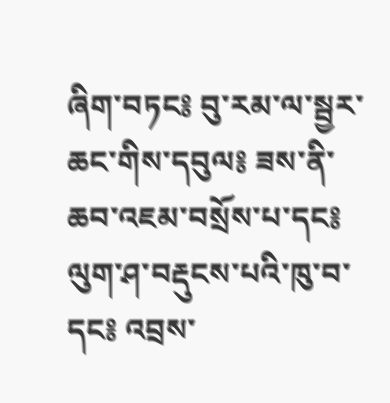ཞིག་བཏང༔ བུ་རམ་ལ་སྦྱར་ཆང་གིས་དབུལ༔ ཟས་ནི་ཆབ་འཇམ་བསྲོས་པ་དང༔ ལུག་ཤ་བརྡུངས་པའི་ཁུ་བ་དང༔ འབྲས་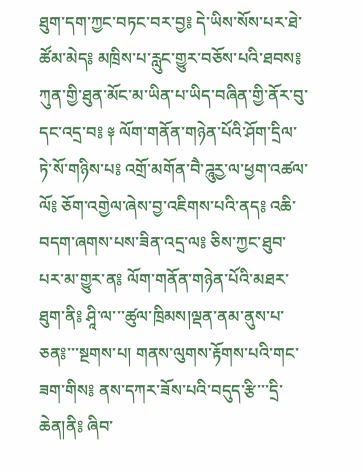ཐུག་དག་ཀྱང་བཏང་བར་བྱ༔ དེ་ཡིས་སོས་པར་ཐེ་ཚོམ་མེད༔ མཁྲིས་པ་རླུང་གྱུར་བཅོས་པའི་ཐབས༔ ཀུན་གྱི་ཐུན་མོང་མ་ཡིན་པ་ཡིད་བཞིན་གྱི་ནོར་བུ་དང་འདྲ་བ༔ ༈ ལོག་གནོན་གཉེན་པོའི་ཤོག་དྲིལ་ཏེ་སོ་གཉིས་པ༔ འགྲོ་མགོན་བཻ་ཌཱུརྱ་ལ་ཕྱག་འཚལ་ལོ༔ ཅོག་འགྱེལ་ཞེས་བྱ་འཇིགས་པའི་ནད༔ འཆི་བདག་ཞགས་པས་ཟིན་འདྲ་ལ༔ ཅིས་ཀྱང་ཐུབ་པར་མ་གྱུར་ན༔ ལོག་གནོན་གཉེན་པོའི་མཐར་ཐུག་ནི༔ ཤཱི་ལ་་་ཚུལ་ཁྲིམས།ལྡན་ནམ་ནུས་པ་ཅན༔་་་སྔགས་པ། གནས་ལུགས་རྟོགས་པའི་གང་ཟག་གིས༔ ནས་དཀར་ཟོས་པའི་བདུད་རྩི་་་དྲི་ཆེན།ནི༔ ཞིབ་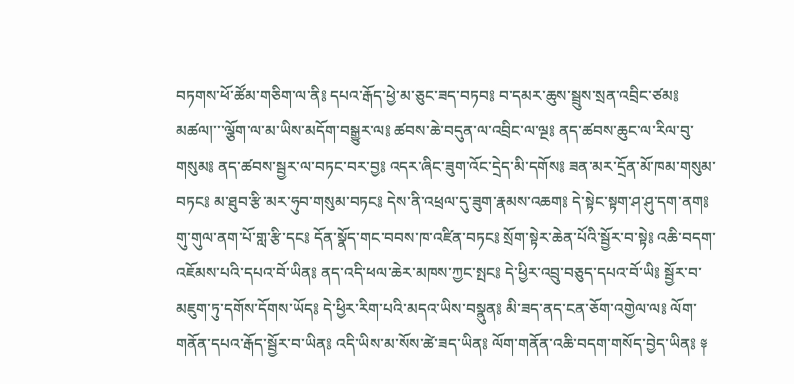བཏགས་ཕོ་ཚོམ་གཅིག་ལ་ནི༔ དཔའ་རྒོད་ཕྱེ་མ་ཅུང་ཟད་བཏབ༔ བ་དམར་ཆུས་སྦྲུས་སྲན་འབྲིང་ཙམ༔ མཚལ།་་་ལྕོག་ལ་མ་ཡིས་མདོག་བསྒྱུར་ལ༔ ཚབས་ཆེ་བདུན་ལ་འབྲིང་ལ་ལྔ༔ ནད་ཚབས་ཆུང་ལ་རིལ་བུ་གསུམ༔ ནད་ཚབས་སྦྱར་ལ་བཏང་བར་བྱ༔ འདར་ཞིང་ཟུག་འོང་དྲེད་མི་དགོས༔ ཟན་མར་དྲོན་མོ་ཁམ་གསུམ་བཏང༔ མ་ཐུབ་རྩི་མར་ཧུབ་གསུམ་བཏང༔ དེས་ནི་འཕྲལ་དུ་ཟུག་རྣམས་འཆག༔ དེ་སྟེང་སྟག་ཤ་ཤུ་དག་ནག༔ གུ་གུལ་ནག་པོ་གླ་རྩི་དང༔ དོན་སྣོད་གང་བབས་ཁ་འཛིན་བཏང༔ སྲོག་སྟེར་ཆེན་པོའི་སྦྱོར་བ་སྟེ༔ འཆི་བདག་འཇོམས་པའི་དཔའ་བོ་ཡིན༔ ནད་འདི་ཕལ་ཆེར་མཁས་ཀྱང་སྤང༔ དེ་ཕྱིར་འབྲུ་བཅུད་དཔའ་བོ་ཡི༔ སྦྱོར་བ་མཇུག་ཏུ་དགོས་དོགས་ཡོད༔ དེ་ཕྱིར་རིག་པའི་མདའ་ཡིས་བསྣུན༔ མི་ཟད་ནད་ངན་ཅོག་འགྱེལ་ལ༔ ལོག་གནོན་དཔའ་རྒོད་སྦྱོར་བ་ཡིན༔ འདི་ཡིས་མ་སོས་ཚེ་ཟད་ཡིན༔ ལོག་གནོན་འཆི་བདག་གསོད་བྱེད་ཡིན༔ ༈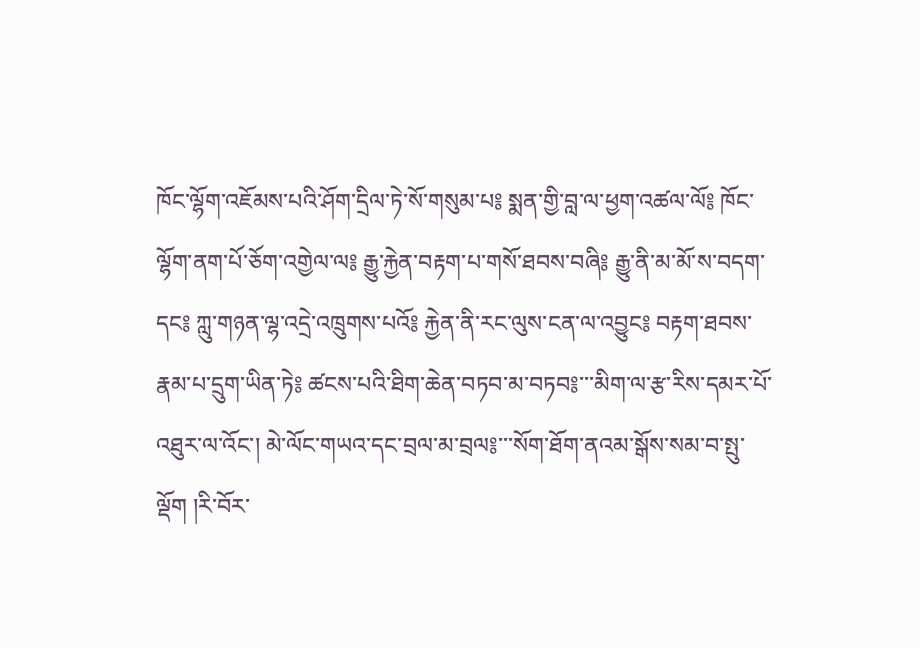ཁོང་ལྷོག་འཇོམས་པའི་ཤོག་དྲིལ་ཏེ་སོ་གསུམ་པ༔ སྨན་གྱི་བླ་ལ་ཕྱག་འཚལ་ལོ༔ ཁོང་ལྷོག་ནག་པོ་ཅོག་འགྱེལ་ལ༔ རྒྱུ་རྐྱེན་བརྟག་པ་གསོ་ཐབས་བཞི༔ རྒྱུ་ནི་མ་མོ་ས་བདག་དང༔ ཀླུ་གཉན་ལྷ་འདྲེ་འཁྲུགས་པའོ༔ རྐྱེན་ནི་རང་ལུས་ངན་ལ་འབྱུང༔ བརྟག་ཐབས་རྣམ་པ་དྲུག་ཡིན་ཏེ༔ ཚངས་པའི་ཐིག་ཆེན་བཏབ་མ་བཏབ༔་་་མིག་ལ་རྩ་རིས་དམར་པོ་འཐུར་ལ་འོང་། མེ་ལོང་གཡའ་དང་བྲལ་མ་བྲལ༔་་་སོག་ཐོག་ནའམ་སྒོས་སམ་བ་སྤུ་ལྡོག །རི་བོར་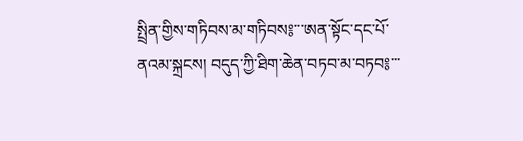སྤྲིན་གྱིས་གཏིབས་མ་གཏིབས༔་་་ཨན་སྟོང་དང་པོ་ནའམ་སྐྲངས། བདུད་ཀྱི་ཐིག་ཆེན་བཏབ་མ་བཏབ༔་་་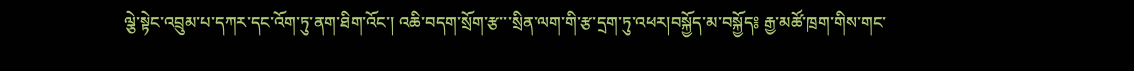ལྕེ་སྟེང་འབྲུམ་པ་དཀར་དང་འོག་ཏུ་ནག་ཐིག་འོང་། འཆི་བདག་སྲོག་རྩ་་་སྲིན་ལག་གི་རྩ་དྲག་ཏུ་འཕར།བསྐྱོད་མ་བསྐྱོད༔ རྒྱ་མཚོ་ཁྲག་གིས་གང་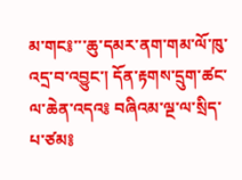མ་གང༔་་་ཆུ་དམར་ནག་གམ་ལོ་ཁུ་འདྲ་བ་འབྱུང་། དོན་རྟགས་དྲུག་ཚང་ལ་ཆེན་འདའ༔ བཞིའམ་ལྔ་ལ་སྲིད་པ་ཙམ༔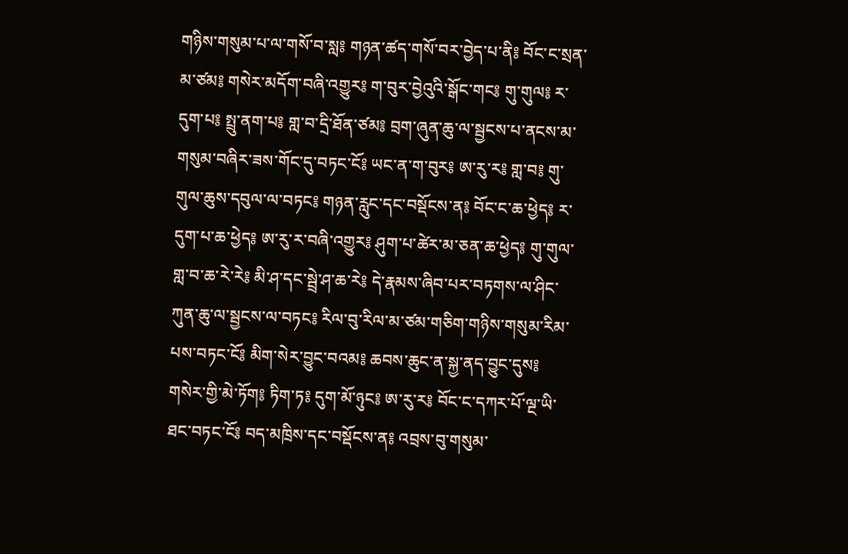གཉིས་གསུམ་པ་ལ་གསོ་བ་སླ༔ གཉན་ཚད་གསོ་བར་བྱེད་པ་ནི༔ བོང་ང་སྲན་མ་ཙམ༔ གསེར་མདོག་བཞི་འགྱུར༔ ག་བུར་བྱེའུའི་སྒོང་གང༔ གུ་གུལ༔ ར་དུག་པ༔ སྤྲུ་ནག་པ༔ གླ་བ་དྲི་ཐོན་ཙམ༔ བྲག་ཞུན་ཆུ་ལ་སྦྱངས་པ་ནངས་མ་གསུམ་བཞིར་ཟས་གོང་དུ་བཏང་ངོ༔ ཡང་ན་ག་བུར༔ ཨ་རུ་ར༔ གླ་བ༔ གུ་གུལ་ཆུས་དབུལ་ལ་བཏང༔ གཉན་རླུང་དང་བསྡོངས་ན༔ བོང་ང་ཆ་ཕྱེད༔ ར་དུག་པ་ཆ་ཕྱེད༔ ཨ་རུ་ར་བཞི་འགྱུར༔ ཤུག་པ་ཚེར་མ་ཅན་ཆ་ཕྱེད༔ གུ་གུལ་གླ་བ་ཆ་རེ་རེ༔ མི་ཤ་དང་སྦྲེ་ཤ་ཆ་རེ༔ དེ་རྣམས་ཞིབ་པར་བཏགས་ལ་ཤིང་ཀུན་ཆུ་ལ་སྦྱངས་ལ་བཏང༔ རིལ་བུ་རིལ་མ་ཙམ་གཅིག་གཉིས་གསུམ་རིམ་པས་བཏང་ངོ༔ མིག་སེར་བྱུང་བའམ༔ ཆབས་ཆུང་ན་སྐྱ་ནད་བྱུང་དུས༔ གསེར་གྱི་མེ་ཏོག༔ ཏིག་ཏ༔ དུག་མོ་ཉུང༔ ཨ་རུ་ར༔ བོང་ང་དཀར་པོ་ལྔ་ཡི་ཐང་བཏང་ངོ༔ བད་མཁྲིས་དང་བསྡོངས་ན༔ འབྲས་བུ་གསུམ་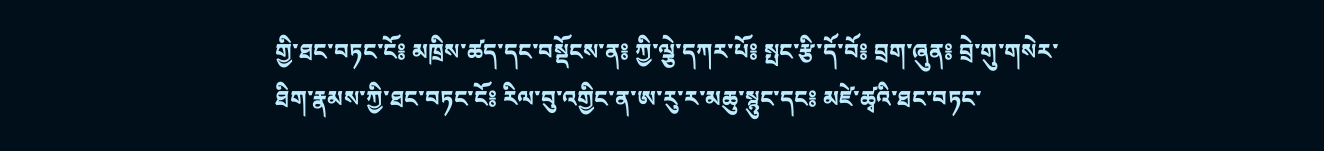གྱི་ཐང་བཏང་ངོ༔ མཁྲིས་ཚད་དང་བསྡོངས་ན༔ ཀྱི་ལྕེ་དཀར་པོ༔ སྤང་རྩི་དོ་བོ༔ བྲག་ཞུན༔ བྲེ་གུ་གསེར་ཐིག་རྣམས་ཀྱི་ཐང་བཏང་ངོ༔ རིལ་བུ་འགྱིང་ན་ཨ་རུ་ར་མཆུ་སྙུང་དང༔ མཛེ་ཚྭའི་ཐང་བཏང་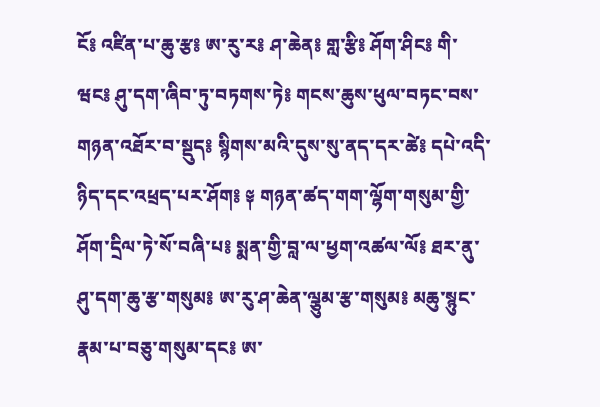ངོ༔ འཛིན་པ་ཆུ་རྩ༔ ཨ་རུ་ར༔ ཤ་ཆེན༔ གླ་རྩི༔ ཤོག་ཤིང༔ གི་ཝང༔ ཤུ་དག་ཞིབ་ཏུ་བཏགས་ཏེ༔ གངས་ཆུས་ཕུལ་བཏང་བས་གཉན་འཐོར་བ་སྡུད༔ སྙིགས་མའི་དུས་སུ་ནད་དར་ཚེ༔ དཔེ་འདི་ཉིད་དང་འཕྲད་པར་ཤོག༔ ༈ གཉན་ཚད་གག་ལྷོག་གསུམ་གྱི་ཤོག་དྲིལ་ཏེ་སོ་བཞི་པ༔ སྨན་གྱི་བླ་ལ་ཕྱག་འཚལ་ལོ༔ ཐར་ནུ་ཤུ་དག་ཆུ་རྩ་གསུམ༔ ཨ་རུ་ཤ་ཆེན་ལྕུམ་རྩ་གསུམ༔ མཆུ་སྙུང་རྣམ་པ་བཅུ་གསུམ་དང༔ ཨ་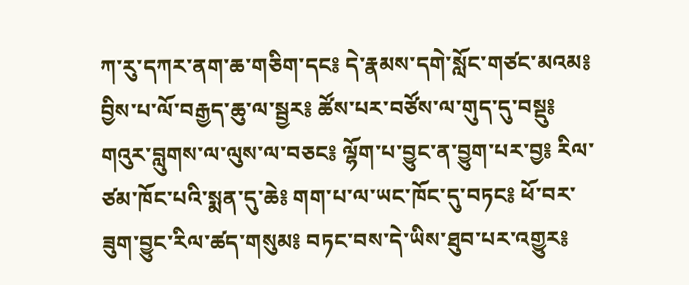ཀ་རུ་དཀར་ནག་ཆ་གཅིག་དང༔ དེ་རྣམས་དགེ་སློང་གཙང་མའམ༔ བྱིས་པ་ལོ་བརྒྱད་ཆུ་ལ་སྦྱར༔ ཚོས་པར་བཙོས་ལ་གུད་དུ་བསྡུ༔ གའུར་བླུགས་ལ་ལུས་ལ་བཅང༔ ལྷོག་པ་བྱུང་ན་བྱུག་པར་བྱ༔ རིལ་ཙམ་ཁོང་པའི་སྨན་དུ་ཆེ༔ གག་པ་ལ་ཡང་ཁོང་དུ་བཏང༔ ཕོ་བར་ཟུག་བྱུང་རིལ་ཚད་གསུམ༔ བཏང་བས་དེ་ཡིས་ཐུབ་པར་འགྱུར༔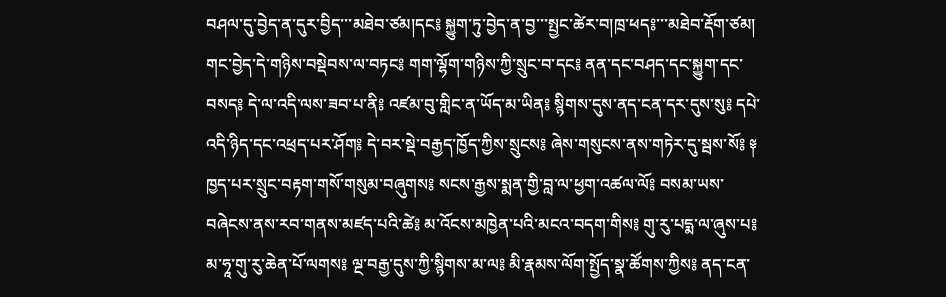བཤལ་དུ་བྱེད་ན་དུར་བྱིད་་་མཐེབ་ཙམ།དང༔ སྐྱུག་ཏུ་བྱེད་ན་བྱ་་་སྤྱང་ཚེར་བ།ཁྲ་ཕད༔་་་མཐེབ་རྡོག་ཙམ། གང་བྱེད་དེ་གཉིས་བསྡེབས་ལ་བཏང༔ གག་ལྷོག་གཉིས་ཀྱི་སྲུང་བ་དང༔ ནན་དང་བཤད་དང་སྐྱུག་དང་བསད༔ དེ་ལ་འདི་ལས་ཟབ་པ་ནི༔ འཛམ་བུ་གླིང་ན་ཡོད་མ་ཡིན༔ སྙིགས་དུས་ནད་ངན་དར་དུས་སུ༔ དཔེ་འདི་ཉིད་དང་འཕྲད་པར་ཤོག༔ དེ་བར་སྡེ་བརྒྱད་ཁྱོད་ཀྱིས་སྲུངས༔ ཞེས་གསུངས་ནས་གཏེར་དུ་སྦས་སོ༔ ༈ ཁྱད་པར་སྲུང་བརྟག་གསོ་གསུམ་བཞུགས༔ སངས་རྒྱས་སྨན་གྱི་བླ་ལ་ཕྱག་འཚལ་ལོ༔ བསམ་ཡས་བཞེངས་ནས་རབ་གནས་མཛད་པའི་ཚེ༔ མ་འོངས་མཁྱེན་པའི་མངའ་བདག་གིས༔ གུ་རུ་པདྨ་ལ་ཞུས་པ༔ མ་ཧཱ་གུ་རུ་ཆེན་པོ་ལགས༔ ལྔ་བརྒྱ་དུས་ཀྱི་སྙིགས་མ་ལ༔ མི་རྣམས་ལོག་སྤྱོད་སྣ་ཚོགས་ཀྱིས༔ ནད་ངན་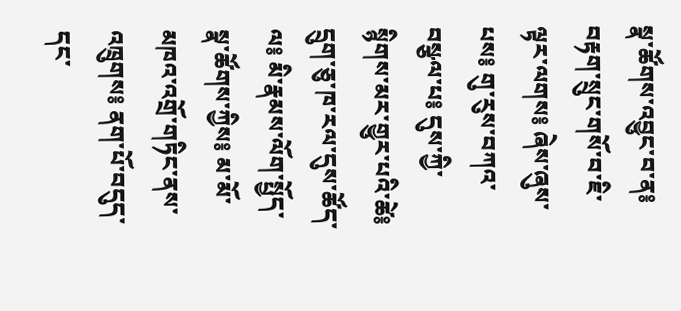སྣ་ཚོགས་འབྱུང་བ་ན༔ བརྟག་སྲུང་གསོ་བ་ཇི་ལྟར་ལགས༔ ཞེས་ཞུས་པས༔ གུ་རུས་བཀའ་བསྩལ་པ༔ དུས་ཀྱི་སྙིགས་མར་གྱུར་པའི་ཚེ༔ དྲུག་ཅུ་ཁ་རལ་དུས་ཚོད་ལ༔ མི་རྣམས་ལོག་སྤྱོད་སྣ་ཚོགས་ཀྱིས༔ མ་མོ་མཁའ་འགྲོ་གཏིང་ནས་འཁྲུགས༔ ནག་པོ་བདུད་དང་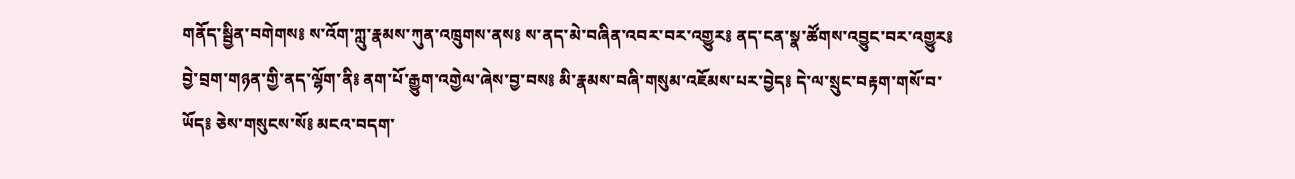གནོད་སྦྱིན་བགེགས༔ ས་འོག་ཀླུ་རྣམས་ཀུན་འཁྲུགས་ནས༔ ས་ནད་མེ་བཞིན་འབར་བར་འགྱུར༔ ནད་ངན་སྣ་ཚོགས་འབྱུང་བར་འགྱུར༔ བྱེ་བྲག་གཉན་གྱི་ནད་ལྷོག་ནི༔ ནག་པོ་རྒྱུག་འགྱེལ་ཞེས་བྱ་བས༔ མི་རྣམས་བཞི་གསུམ་འཇོམས་པར་བྱེད༔ དེ་ལ་སྲུང་བརྟག་གསོ་བ་ཡོད༔ ཅེས་གསུངས་སོ༔ མངའ་བདག་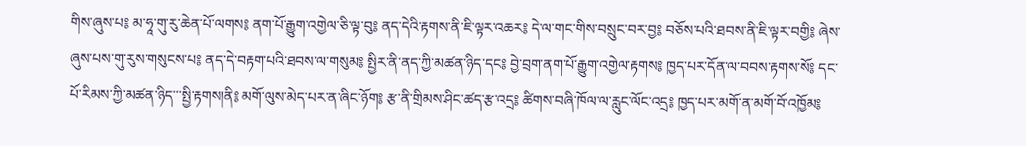གིས་ཞུས་པ༔ མ་ཧཱ་གུ་རུ་ཆེན་པོ་ལགས༔ ནག་པོ་རྒྱུག་འགྱེལ་ཅི་ལྟ་བུ༔ ནད་དེའི་རྟགས་ནི་ཇི་ལྟར་འཆར༔ དེ་ལ་གང་གིས་བསྲུང་བར་བྱ༔ བཅོས་པའི་ཐབས་ནི་ཇི་ལྟར་བགྱི༔ ཞེས་ཞུས་པས་གུ་རུས་གསུངས་པ༔ ནད་དེ་བརྟག་པའི་ཐབས་ལ་གསུམ༔ སྤྱིར་ནི་ནད་ཀྱི་མཚན་ཉིད་དང༔ བྱེ་བྲག་ནག་པོ་རྒྱུག་འགྱེལ་རྟགས༔ ཁྱད་པར་དོན་ལ་བབས་རྟགས་སོ༔ དང་པོ་རིམས་ཀྱི་མཚན་ཉིད་་་སྤྱི་རྟགས།ནི༔ མགོ་ལུས་མེད་པར་ན་ཞིང་ཉོག༔ རྩ་ནི་གྲིམས་ཤིང་ཚད་རྩ་འདྲ༔ ཚིགས་བཞི་ཁོལ་ལ་རླུང་ལོང་འདྲ༔ ཁྱད་པར་མགོ་ན་མགོ་བོ་འཁྱོམ༔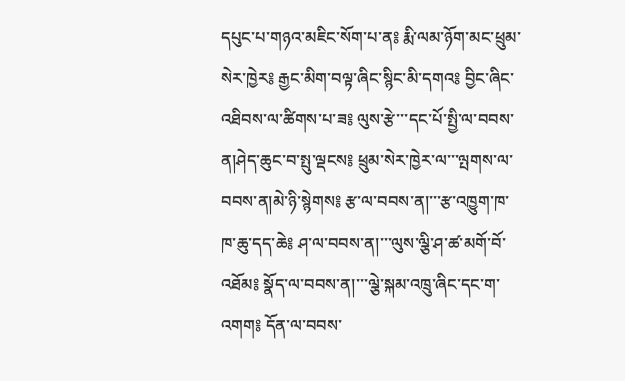དཔུང་པ་གཉའ་མཇིང་སོག་པ་ན༔ རྨི་ལམ་ཉོག་མང་ཕྲུམ་སེར་ཁྱེར༔ རྒྱང་མིག་བལྟ་ཞིང་སྙིང་མི་དགའ༔ བྱིང་ཞིང་འཐིབས་ལ་ཚིགས་པ་ཟ༔ ལུས་རྩེ་་་དང་པོ་སྤྱི་ལ་བབས་ན།ཤེད་ཆུང་བ་སྤུ་ལྡངས༔ ཕྲུམ་སེར་ཁྱེར་ལ་་་ལྤགས་ལ་བབས་ན།མེ་ཉི་སྙེགས༔ རྩ་ལ་བབས་ན།་་་རྩ་འཁྱུག་ཁ་ཁ་ཆུ་དད་ཆེ༔ ཤ་ལ་བབས་ན།་་་ལུས་ལྕི་ཤ་ཚ་མགོ་བོ་འཐོམ༔ སྣོད་ལ་བབས་ན།་་་ལྕེ་སྐམ་འཁྲུ་ཞིང་དང་ག་འགག༔ དོན་ལ་བབས་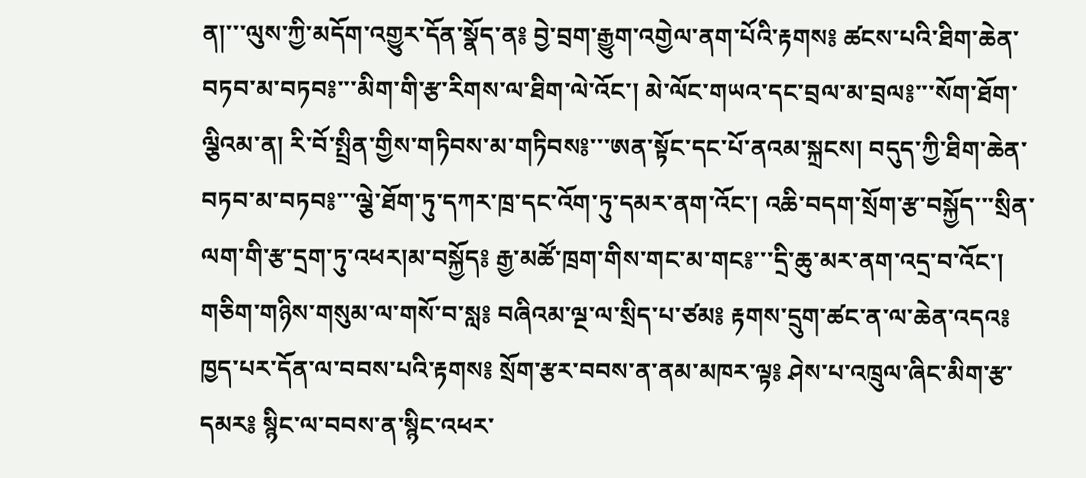ན།་་་ལུས་ཀྱི་མདོག་འགྱུར་དོན་སྣོད་ན༔ བྱེ་བྲག་རྒྱུག་འགྱེལ་ནག་པོའི་རྟགས༔ ཚངས་པའི་ཐིག་ཆེན་བཏབ་མ་བཏབ༔་་་མིག་གི་རྩ་རིགས་ལ་ཐིག་ལེ་འོང་། མེ་ལོང་གཡའ་དང་བྲལ་མ་བྲལ༔་་་སོག་ཐོག་ལྕིའམ་ན། རི་བོ་སྤྲིན་གྱིས་གཏིབས་མ་གཏིབས༔་་་ཨན་སྟོང་དང་པོ་ནའམ་སྐྲངས། བདུད་ཀྱི་ཐིག་ཆེན་བཏབ་མ་བཏབ༔་་་ལྕེ་ཐོག་ཏུ་དཀར་ཁྲ་དང་འོག་ཏུ་དམར་ནག་འོང་། འཆི་བདག་སྲོག་རྩ་བསྐྱོད་་་སྲིན་ལག་གི་རྩ་དྲག་ཏུ་འཕར།མ་བསྐྱོད༔ རྒྱ་མཚོ་ཁྲག་གིས་གང་མ་གང༔་་་དྲི་ཆུ་མར་ནག་འདྲ་བ་འོང་། གཅིག་གཉིས་གསུམ་ལ་གསོ་བ་སླ༔ བཞིའམ་ལྔ་ལ་སྲིད་པ་ཙམ༔ རྟགས་དྲུག་ཚང་ན་ལ་ཆེན་འདའ༔ ཁྱད་པར་དོན་ལ་བབས་པའི་རྟགས༔ སྲོག་རྩར་བབས་ན་ནམ་མཁར་ལྟ༔ ཤེས་པ་འཁྲུལ་ཞིང་མིག་རྩ་དམར༔ སྙིང་ལ་བབས་ན་སྙིང་འཕར་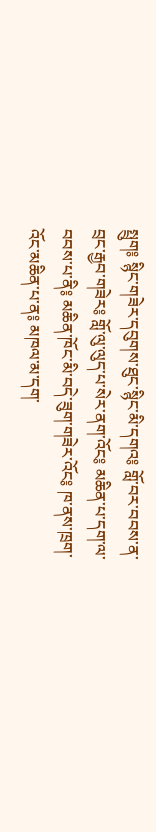སྤྲུག༔ སྙིང་གཟེར་དབུགས་ཐུང་སྙིང་མི་དགའ༔ གློ་བར་བབས་ན་བྲང་རྒྱབ་གཟེར༔ གློ་ལུ་ལུད་པ་སེར་ནག་འོང༔ མཆིན་པ་དག་ལ་བབས་པ་ནི༔ མཆིན་ཁོང་མི་བདེ་ཟུག་གཟེར་འོང༔ ཁ་ནས་ཁྲག་འོང་མཆིན་པ་ན༔ མཁལ་མ་དག་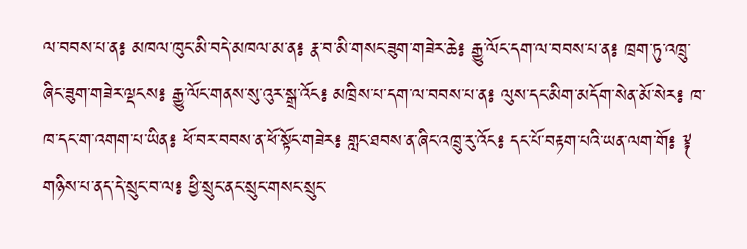ལ་བབས་པ་ན༔ མཁལ་ཁུང་མི་བདེ་མཁལ་མ་ན༔ རྣ་བ་མི་གསང་ཟུག་གཟེར་ཆེ༔ རྒྱུ་ལོང་དག་ལ་བབས་པ་ན༔ ཁྲག་ཏུ་འཁྲུ་ཞིང་ཟུག་གཟེར་ལྡངས༔ རྒྱུ་ལོང་གནས་སུ་འུར་སྒྲ་འོང༔ མཁྲིས་པ་དག་ལ་བབས་པ་ན༔ ལུས་དང་མིག་མདོག་སེན་མོ་སེར༔ ཁ་ཁ་དང་ག་འགག་པ་ཡིན༔ ཕོ་བར་བབས་ན་ཕོ་སྟོང་གཟེར༔ གླང་ཐབས་ན་ཞིང་འཁྲུ་རུ་འོང༔ དང་པོ་བརྟག་པའི་ཡན་ལག་གོ༔ ༈ གཉིས་པ་ནད་དེ་སྲུང་བ་ལ༔ ཕྱི་སྲུང་ནང་སྲུང་གསང་སྲུང་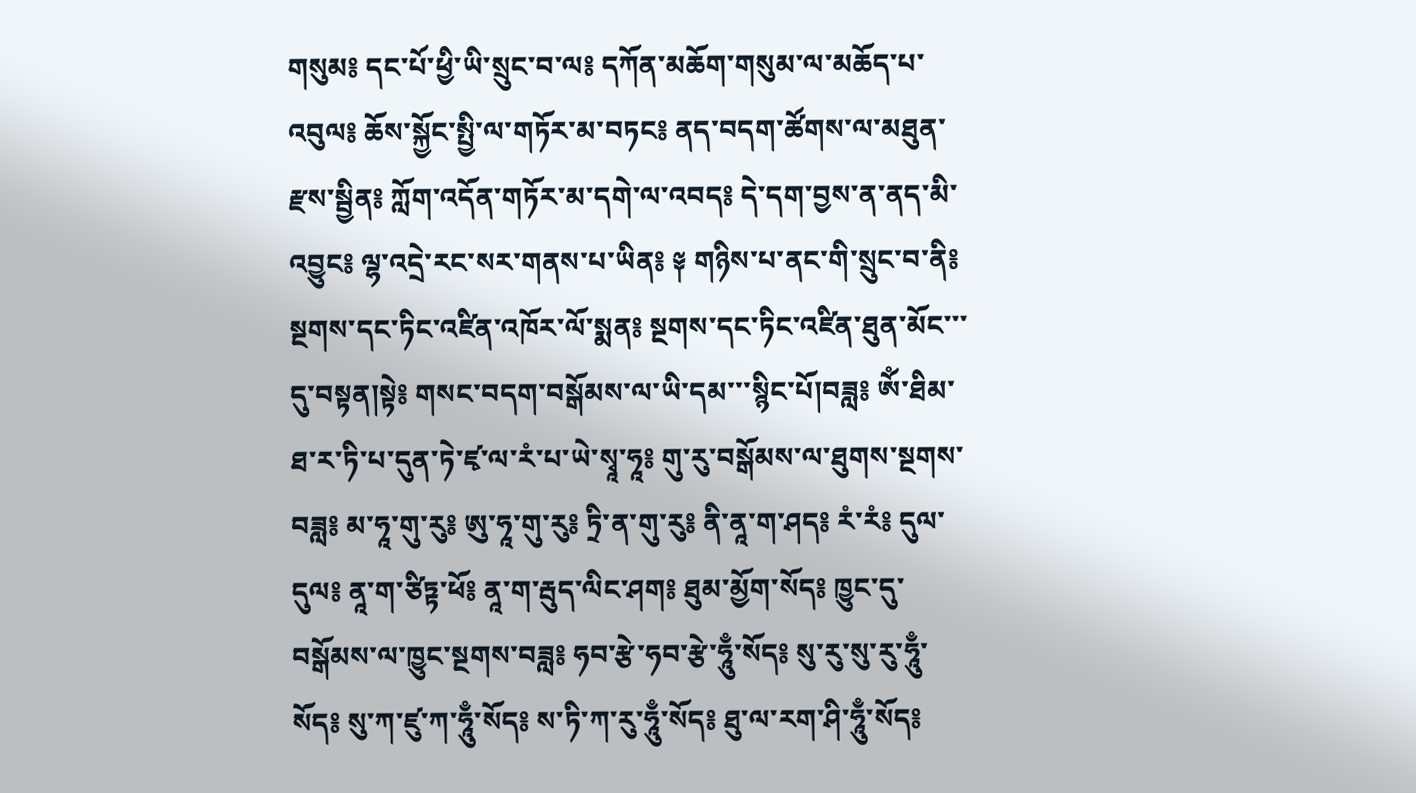གསུམ༔ དང་པོ་ཕྱི་ཡི་སྲུང་བ་ལ༔ དཀོན་མཆོག་གསུམ་ལ་མཆོད་པ་འབུལ༔ ཆོས་སྐྱོང་སྤྱི་ལ་གཏོར་མ་བཏང༔ ནད་བདག་ཚོགས་ལ་མཐུན་རྫས་སྦྱིན༔ ཀློག་འདོན་གཏོར་མ་དགེ་ལ་འབད༔ དེ་དག་བྱས་ན་ནད་མི་འབྱུང༔ ལྷ་འདྲེ་རང་སར་གནས་པ་ཡིན༔ ༈ གཉིས་པ་ནང་གི་སྲུང་བ་ནི༔ སྔགས་དང་ཏིང་འཛིན་འཁོར་ལོ་སྨན༔ སྔགས་དང་ཏིང་འཛིན་ཐུན་མོང་་་དུ་བསྟན།སྟེ༔ གསང་བདག་བསྒོམས་ལ་ཡི་དམ་་་སྙིང་པོ།བཟླ༔ ཨོཾ་ཐིམ་ཐ་ར་ཏི་པ་དུན་ཏེ་ཛྭ་ལ་རཾ་པ་ཡེ་སྭཱ་ཧཱ༔ གུ་རུ་བསྒོམས་ལ་ཐུགས་སྔགས་བཟླ༔ མ་ཧཱ་གུ་རུ༔ ཨུ་ཧཱ་གུ་རུ༔ ཏྲི་ན་གུ་རུ༔ ནི་ནཱ་ག་ཤད༔ རཾ་རཾ༔ དུལ་དུལ༔ ནཱ་ག་ཙིཏྟ་ཕོ༔ ནཱ་ག་རྦུད་ལིང་ཤག༔ ཐུམ་མྱོག་སོད༔ ཁྱུང་དུ་བསྒོམས་ལ་ཁྱུང་སྔགས་བཟླ༔ ཧབ་རྩེ་ཧབ་རྩེ་ཧཱུྃ་སོད༔ སུ་རུ་སུ་རུ་ཧཱུྃ་སོད༔ སུ་ཀ་ཛུ་ཀ་ཧཱུྃ་སོད༔ ས་ཏི་ཀ་རུ་ཧཱུྃ་སོད༔ ཐུ་ལ་རག་ཤི་ཧཱུྃ་སོད༔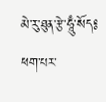མེ་རུ་ཐུན་རྩེ་ཧཱུྃ་སོད༔ ཕག་པར་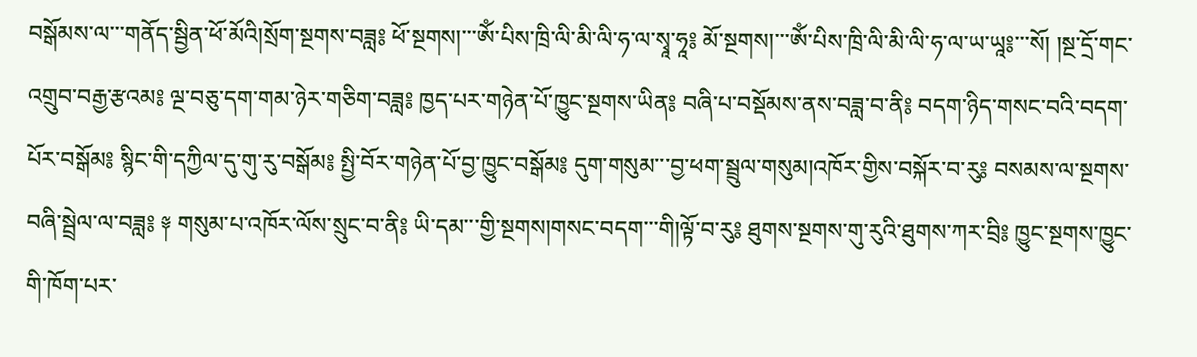བསྒོམས་ལ་་་གནོད་སྦྱིན་ཕོ་མོའི།སྲོག་སྔགས་བཟླ༔ ཕོ་སྔགས།་་་ཨོཾ་པིས་ཁྲི་ལི་མི་ལི་ཧ་ལ་སྭཱ་ཧཱ༔ མོ་སྔགས།་་་ཨོཾ་པིས་ཁྲི་ལི་མི་ལི་ཧ་ལ་ཡ་ཡཱ༔་་་སོ། །སྔ་དྲོ་གང་འགྲུབ་བརྒྱ་རྩའམ༔ ལྔ་བཅུ་དག་གམ་ཉེར་གཅིག་བཟླ༔ ཁྱད་པར་གཉེན་པོ་ཁྱུང་སྔགས་ཡིན༔ བཞི་པ་བསྡོམས་ནས་བཟླ་བ་ནི༔ བདག་ཉིད་གསང་བའི་བདག་པོར་བསྒོམ༔ སྙིང་གི་དཀྱིལ་དུ་གུ་རུ་བསྒོམ༔ སྤྱི་བོར་གཉེན་པོ་བྱ་ཁྱུང་བསྒོམ༔ དུག་གསུམ་་་བྱ་ཕག་སྦྲུལ་གསུམ།འཁོར་གྱིས་བསྐོར་བ་རུ༔ བསམས་ལ་སྔགས་བཞི་སྦྲེལ་ལ་བཟླ༔ ༈ གསུམ་པ་འཁོར་ལོས་སྲུང་བ་ནི༔ ཡི་དམ་་་གྱི་སྔགས།གསང་བདག་་་གི།ལྟོ་བ་རུ༔ ཐུགས་སྔགས་གུ་རུའི་ཐུགས་ཀར་བྲི༔ ཁྱུང་སྔགས་ཁྱུང་གི་ཁོག་པར་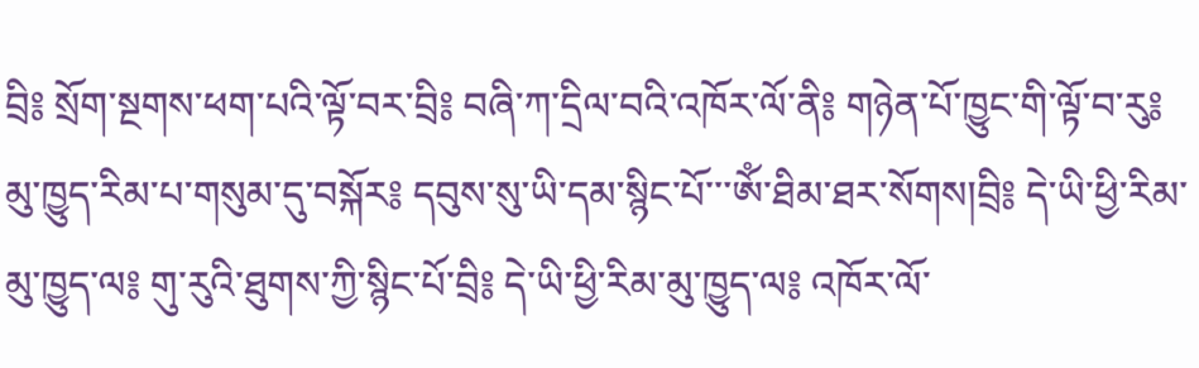བྲི༔ སྲོག་སྔགས་ཕག་པའི་ལྟོ་བར་བྲི༔ བཞི་ཀ་དྲིལ་བའི་འཁོར་ལོ་ནི༔ གཉེན་པོ་ཁྱུང་གི་ལྟོ་བ་རུ༔ མུ་ཁྱུད་རིམ་པ་གསུམ་དུ་བསྐོར༔ དབུས་སུ་ཡི་དམ་སྙིང་པོ་་་ཨོཾ་ཐིམ་ཐར་སོགས།བྲི༔ དེ་ཡི་ཕྱི་རིམ་མུ་ཁྱུད་ལ༔ གུ་རུའི་ཐུགས་ཀྱི་སྙིང་པོ་བྲི༔ དེ་ཡི་ཕྱི་རིམ་མུ་ཁྱུད་ལ༔ འཁོར་ལོ་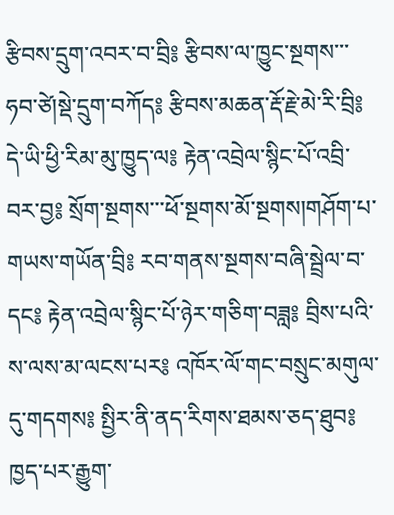རྩིབས་དྲུག་འབར་བ་བྲི༔ རྩིབས་ལ་ཁྱུང་སྔགས་་་ཧབ་ཙེ།སྡེ་དྲུག་བཀོད༔ རྩིབས་མཆན་རྡོ་རྗེ་མེ་རི་བྲི༔ དེ་ཡི་ཕྱི་རིམ་མུ་ཁྱུད་ལ༔ རྟེན་འབྲེལ་སྙིང་པོ་འབྲི་བར་བྱ༔ སྲོག་སྔགས་་་ཕོ་སྔགས་མོ་སྔགས།གཤོག་པ་གཡས་གཡོན་བྲི༔ རབ་གནས་སྔགས་བཞི་སྦྲེལ་བ་དང༔ རྟེན་འབྲེལ་སྙིང་པོ་ཉེར་གཅིག་བཟླ༔ བྲིས་པའི་ས་ལས་མ་ལངས་པར༔ འཁོར་ལོ་གང་བསྲུང་མགུལ་དུ་གདགས༔ སྤྱིར་ནི་ནད་རིགས་ཐམས་ཅད་ཐུབ༔ ཁྱད་པར་རྒྱུག་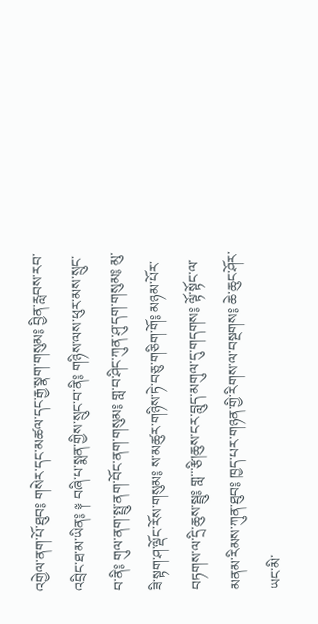འགྱེལ་ནག་པོ་ཐུབ༔ གསེར་དང་མཚལ་དང་རྒྱ་སྣག་གསུམ༔ བྱིན་རླབས་རབ་འབྲིང་ཐ་མ་ཡིན༔ ༈ བཞི་པ་སྨན་གྱིས་སྲུང་བ་ནི༔ གཉིས་ལས་ཕུར་མས་སྲུང་བ་ནི༔ གུལ་ནག་སྤྲུ་ནག་བོང་ནག་གསུམ༔ གླ་བ་ཤིང་ཀུན་ཤུ་དག་གསུམ༔ མུ་ཟི་སྟག་ཤ་ལྡོང་རོས་གསུམ༔ ས་མཚུར་གཉིས་ཏེ་བཅུ་གཅིག་གོ༔ མཉམ་པོར་བཏགས་ལ་དྲི་ཆུས་སྦྲུ༔ གླ་་་རྩི།ཆུས་ངར་བླུད་མགུལ་དུ་གདགས༔ ལྟོ་སྟོང་ལ་མནམ་རིམས་ཀུན་ཐུབ༔ ཁྱད་པར་གཉན་གྱི་རིགས་ལ་བསྔགས༔ ཆེ་ཆུང་ཤོར་ཡང་མི་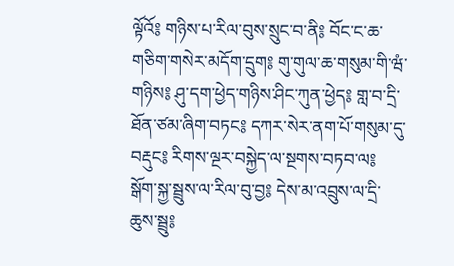ལྟོའོ༔ གཉིས་པ་རིལ་བུས་སྲུང་བ་ནི༔ བོང་ང་ཆ་གཅིག་གསེར་མདོག་དྲུག༔ གུ་གུལ་ཆ་གསུམ་གི་ཝཾ་གཉིས༔ ཤུ་དག་ཕྱེད་གཉིས་ཤིང་ཀུན་ཕྱེད༔ གླ་བ་དྲི་ཐོན་ཙམ་ཞིག་བཏང༔ དཀར་སེར་ནག་པོ་གསུམ་དུ་བརྡུང༔ རིགས་ལྔར་བསྐྱེད་ལ་སྔགས་བཏབ་ལ༔ སྒོག་སྐྱ་སྦྲུས་ལ་རིལ་བུ་བྱ༔ དེས་མ་འབྲུས་ལ་དྲི་ཆུས་སྦྲུ༔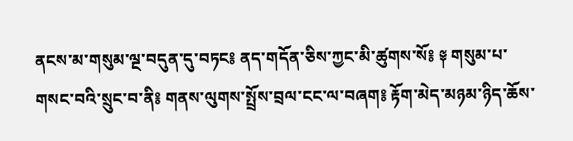ནངས་མ་གསུམ་ལྔ་བདུན་དུ་བཏང༔ ནད་གདོན་ཅིས་ཀྱང་མི་ཚུགས་སོ༔ ༈ གསུམ་པ་གསང་བའི་སྲུང་བ་ནི༔ གནས་ལུགས་སྤྲོས་བྲལ་ངང་ལ་བཞག༔ རྟོག་མེད་མཉམ་ཉིད་ཆོས་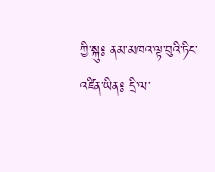ཀྱི་སྐུ༔ ནམ་མཁའ་ལྟ་བུའི་ཏིང་འཛིན་ཡིན༔ དྲི་ལ་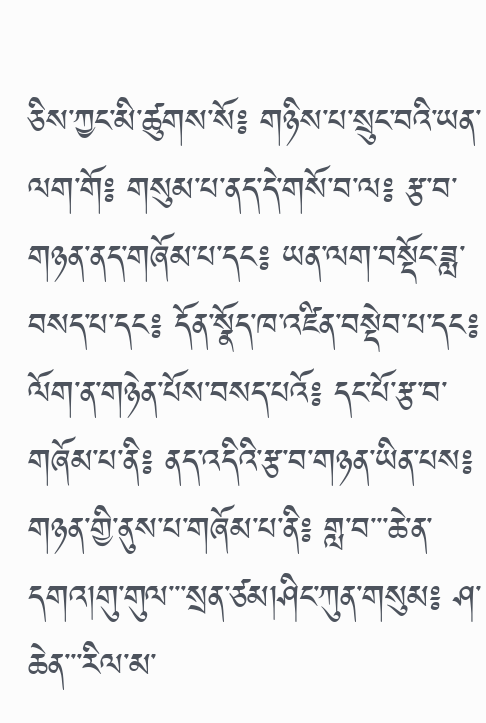ཅིས་ཀྱང་མི་ཚུགས་སོ༔ གཉིས་པ་སྲུང་བའི་ཡན་ལག་གོ༔ གསུམ་པ་ནད་དེ་གསོ་བ་ལ༔ རྩ་བ་གཉན་ནད་གཞོམ་པ་དང༔ ཡན་ལག་བསྡོང་ཟླ་བསད་པ་དང༔ དོན་སྣོད་ཁ་འཛིན་བསྡེབ་པ་དང༔ ལོག་ན་གཉེན་པོས་བསད་པའོ༔ དང་པོ་རྩ་བ་གཞོམ་པ་ནི༔ ནད་འདིའི་རྩ་བ་གཉན་ཡིན་པས༔ གཉན་གྱི་ནུས་པ་གཞོམ་པ་ནི༔ གླ་བ་་་ཆེ་ན་དགའ།གུ་གུལ་་་སྲན་ཙམ།ཤིང་ཀུན་གསུམ༔ ཤ་ཆེན་་་རིལ་མ་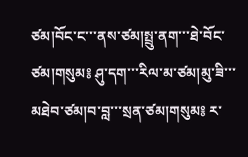ཙམ།བོང་ང་་་ནས་ཙམ།སྤྲུ་ནག་་་ཐེ་བོང་ཙམ།གསུམ༔ ཤུ་དག་་་རིལ་མ་ཙམ།མུ་ཟི་་་མཐེབ་ཙམ།བ་བླ་་་སྲན་ཙམ།གསུམ༔ ར་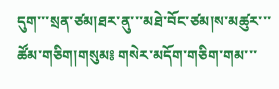དུག་་་སྲན་ཙམ།ཐར་ནུ་་་མཐེ་བོང་ཙམ།ས་མཚུར་་་ཚོམ་གཅིག།གསུམ༔ གསེར་མདོག་གཅིག་གམ་་་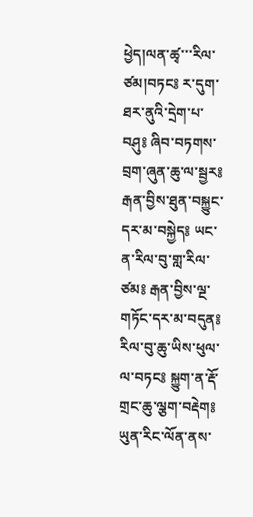ཕྱེད།ལན་ཚྭ་་་རིལ་ཙམ།བཏང༔ ར་དུག་ཐར་ནུའི་དྲེག་པ་བཤུ༔ ཞིབ་བཏགས་བྲག་ཞུན་ཆུ་ལ་སྦྱར༔ རྒན་བྱིས་ཐུན་བསྐྱུང་དར་མ་བསྐྱེད༔ ཡང་ན་རིལ་བུ་གླ་རིལ་ཙམ༔ རྒན་བྱིས་ལྔ་གཏོང་དར་མ་བདུན༔ རིལ་བུ་ཆུ་ཡིས་ཕུལ་ལ་བཏང༔ སྐྱུག་ན་རྡོ་གྲང་ཆུ་ལྕག་བརྡེག༔ ཡུན་རིང་ལོན་ནས་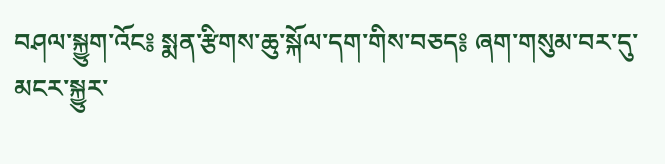བཤལ་སྐྱུག་འོང༔ སྨན་རྩིགས་ཆུ་སྐོལ་དག་གིས་བཅད༔ ཞག་གསུམ་བར་དུ་མངར་སྐྱུར་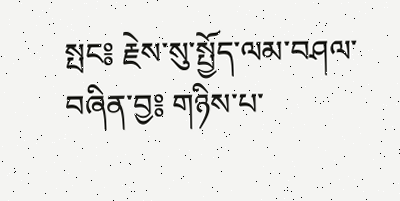སྤང༔ རྗེས་སུ་སྤྱོད་ལམ་བཤལ་བཞིན་བྱ༔ གཉིས་པ་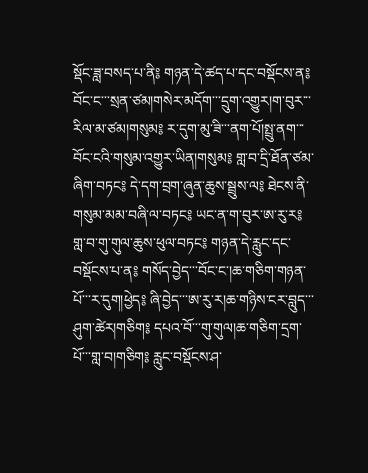སྡོང་ཟླ་བསད་པ་ནི༔ གཉན་དེ་ཚད་པ་དང་བསྡོངས་ན༔ བོང་ང་་་སྲན་ཙམ།གསེར་མདོག་་་དྲུག་འགྱུར།ག་བུར་་་རིལ་མ་ཙམ།གསུམ༔ ར་དུག་མུ་ཟི་་་ནག་པོ།སྤྲུ་ནག་་་བོང་ངའི་གསུམ་འགྱུར་ཡིན།གསུམ༔ གླ་བ་དྲི་ཐོན་ཙམ་ཞིག་བཏང༔ དེ་དག་བྲག་ཞུན་ཆུས་སྦྲུས་ལ༔ ཐེངས་ནི་གསུམ་མམ་བཞི་ལ་བཏང༔ ཡང་ན་ག་བུར་ཨ་རུ་ར༔ གླ་བ་གུ་གུལ་ཆུས་ཕུལ་བཏང༔ གཉན་དེ་རླུང་དང་བསྡོངས་པ་ན༔ གསོད་བྱེད་་་བོང་ང་།ཆ་གཅིག་གཉན་པོ་་་ར་དུག།ཕྱེད༔ ཞི་བྱེད་་་ཨ་རུ་ར།ཆ་གཉིས་ངར་བླུད་་་ཤུག་ཚེར།གཅིག༔ དཔའ་བོ་་་གུ་གུལ།ཆ་གཅིག་དྲག་པོ་་་གླ་བ།གཅིག༔ རླུང་བསྡོངས་ཤ་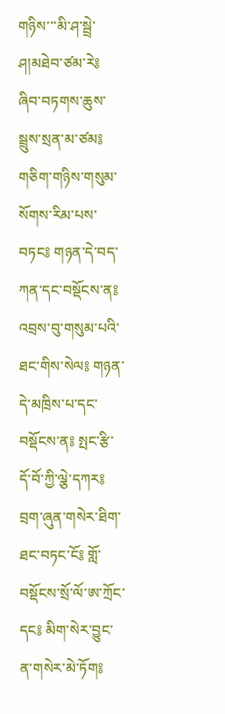གཉིས་་་མི་ཤ་སྦྲེ་ཤ།མཐེབ་ཙམ་རེ༔ ཞིབ་བཏགས་ཆུས་སྦྲུས་སྲན་མ་ཙམ༔ གཅིག་གཉིས་གསུམ་སོགས་རིམ་པས་བཏང༔ གཉན་དེ་བད་ཀན་དང་བསྡོངས་ན༔ འབྲས་བུ་གསུམ་པའི་ཐང་གིས་སེལ༔ གཉན་དེ་མཁྲིས་པ་དང་བསྡོངས་ན༔ སྤང་རྩི་དོ་བོ་ཀྱི་ལྕེ་དཀར༔ བྲག་ཞུན་གསེར་ཐིག་ཐང་བཏང་ངོ༔ གློ་བསྡོངས་སྲོ་ལོ་ཨ་ཀྲོང་དང༔ མིག་སེར་བྱུང་ན་གསེར་མེ་ཏོག༔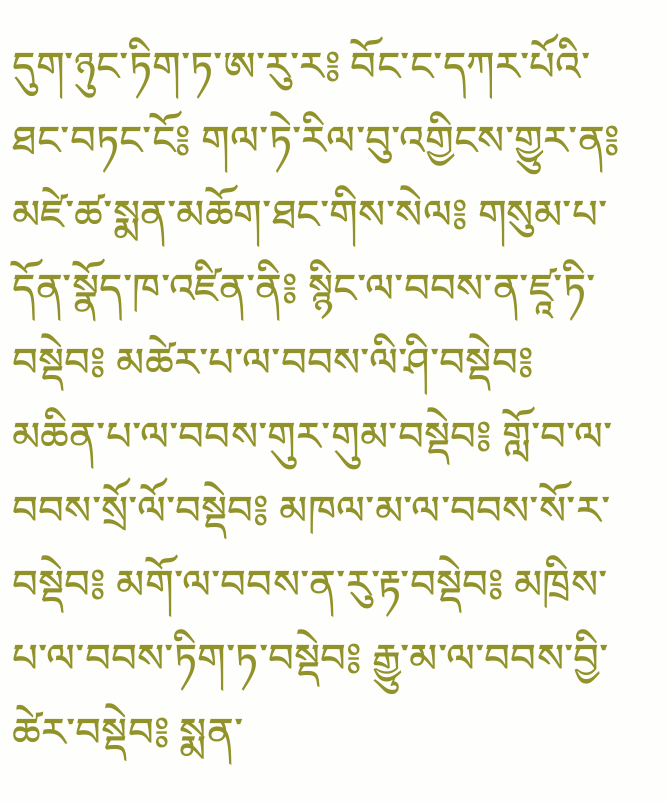དུག་ཉུང་ཏིག་ཏ་ཨ་རུ་ར༔ བོང་ང་དཀར་པོའི་ཐང་བཏང་ངོ༔ གལ་ཏེ་རིལ་བུ་འགྱིངས་གྱུར་ན༔ མཛེ་ཚ་སྨན་མཆོག་ཐང་གིས་སེལ༔ གསུམ་པ་དོན་སྣོད་ཁ་འཛིན་ནི༔ སྙིང་ལ་བབས་ན་ཛཱ་ཏི་བསྡེབ༔ མཚེར་པ་ལ་བབས་ལི་ཤི་བསྡེབ༔ མཆིན་པ་ལ་བབས་གུར་གུམ་བསྡེབ༔ གློ་བ་ལ་བབས་སྲོ་ལོ་བསྡེབ༔ མཁལ་མ་ལ་བབས་སོ་ར་བསྡེབ༔ མགོ་ལ་བབས་ན་རུ་རྟ་བསྡེབ༔ མཁྲིས་པ་ལ་བབས་ཏིག་ཏ་བསྡེབ༔ རྒྱུ་མ་ལ་བབས་བྱི་ཚེར་བསྡེབ༔ སྨན་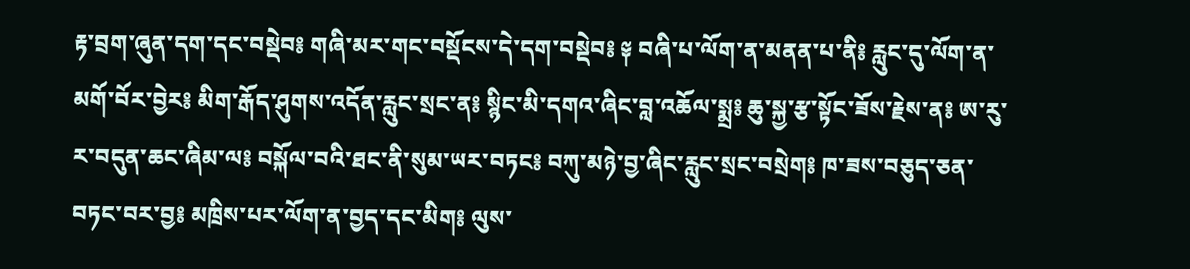རྟ་བྲག་ཞུན་དག་དང་བསྡེབ༔ གཞི་མར་གང་བསྡོངས་དེ་དག་བསྡེབ༔ ༈ བཞི་པ་ལོག་ན་མནན་པ་ནི༔ རླུང་དུ་ལོག་ན་མགོ་བོར་བྱེར༔ མིག་རྒོད་ཤུགས་འདོན་རླུང་སྲང་ན༔ སྙིང་མི་དགའ་ཞིང་བླ་འཆོལ་སྨྲ༔ ཆུ་སྐྱ་རྩ་སྟོང་ཟོས་རྗེས་ན༔ ཨ་རུ་ར་བདུན་ཆང་ཞིམ་ལ༔ བསྐོལ་བའི་ཐང་ནི་སུམ་ཡར་བཏང༔ བཀུ་མཉེ་བྱ་ཞིང་རླུང་སྲང་བསྲེག༔ ཁ་ཟས་བཅུད་ཅན་བཏང་བར་བྱ༔ མཁྲིས་པར་ལོག་ན་བྱད་དང་མིག༔ ལུས་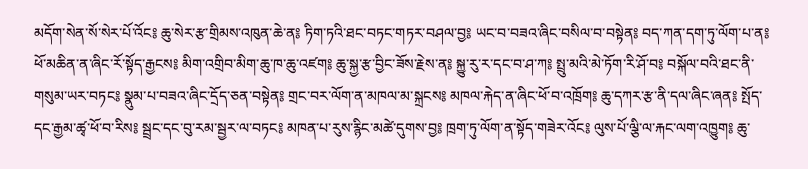མདོག་སེན་སོ་སེར་པོ་འོང༔ ཆུ་སེར་རྩ་གྲིམས་འཁུན་ཆེ་ན༔ ཏིག་ཏའི་ཐང་བཏང་གཏར་བཤལ་བྱ༔ ཡང་བ་བཟའ་ཞིང་བསིལ་བ་བསྟེན༔ བད་ཀན་དག་ཏུ་ལོག་པ་ན༔ ཕོ་མཆིན་ན་ཞིང་རོ་སྟོད་རྒྱངས༔ མིག་འགྲིབ་མིག་ཆུ་ཁ་ཆུ་འཛག༔ ཆུ་སྐྱ་རྩ་བྱིང་ཟོས་རྗེས་ན༔ སྐྱུ་རུ་ར་དང་བ་ཤ་ཀ༔ སྤྲུ་མའི་མེ་ཏོག་རི་ཤོ་བ༔ བསྐོལ་བའི་ཐང་ནི་གསུམ་ཡར་བཏང༔ སྣུམ་པ་བཟའ་ཞིང་དྲོད་ཅན་བསྟེན༔ གྲང་བར་ལོག་ན་མཁལ་མ་སྐྲངས༔ མཁལ་རྐེད་ན་ཞིང་ཕོ་བ་འཁྲོག༔ ཆུ་དཀར་རྩ་ནི་དལ་ཞིང་ཞན༔ སྤོད་དང་རྒྱམ་ཚྭ་ཕོ་བ་རིས༔ སྦྲང་དང་བུ་རམ་སྦྱར་ལ་བཏང༔ མཁན་པ་རུས་རྙིང་མཚེ་དུགས་བྱ༔ ཁྲག་ཏུ་ལོག་ན་སྟོད་གཟེར་འོང༔ ལུས་པོ་ལྕི་ལ་རྐང་ལག་འཁྱུག༔ ཆུ་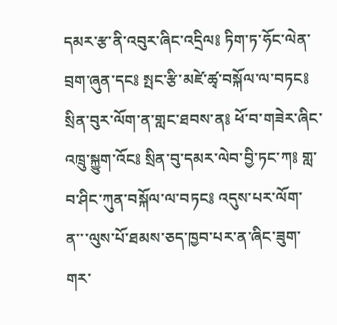དམར་རྩ་ནི་འབུར་ཞིང་འདྲིལ༔ ཏིག་ཏ་ཧོང་ལེན་བྲག་ཞུན་དང༔ སྤང་རྩི་མཛེ་ཚྭ་བསྐོལ་ལ་བཏང༔ སྲིན་བུར་ལོག་ན་གླང་ཐབས་ན༔ ཕོ་བ་གཟེར་ཞིང་འཁྲུ་སྐྱུག་འོང༔ སྲིན་བུ་དམར་ལེབ་བྱི་ཏང་ཀ༔ གླ་བ་ཤིང་ཀུན་བསྐོལ་ལ་བཏང༔ འདུས་པར་ལོག་ན་་་ལུས་པོ་ཐམས་ཅད་ཁྱབ་པར་ན་ཞིང་ཟུག་གར་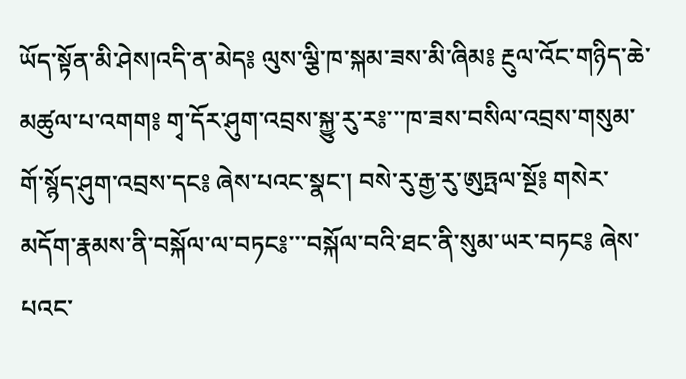ཡོད་སྟོན་མི་ཤེས།འདི་ན་མེད༔ ལུས་ལྕི་ཁ་སྐམ་ཟས་མི་ཞིམ༔ རྔུལ་འོང་གཉིད་ཆེ་མཚུལ་པ་འགག༔ གྭ་དོར་ཤུག་འབྲས་སྐྱུ་རུ་ར༔་་་ཁ་ཟས་བསིལ་འབྲས་གསུམ་གོ་སྙོད་ཤུག་འབྲས་དང༔ ཞེས་པའང་སྣང་། བསེ་རུ་རྒྱ་རུ་ཨུཏྤལ་སྔོ༔ གསེར་མདོག་རྣམས་ནི་བསྐོལ་ལ་བཏང༔་་་བསྐོལ་བའི་ཐང་ནི་སུམ་ཡར་བཏང༔ ཞེས་པའང་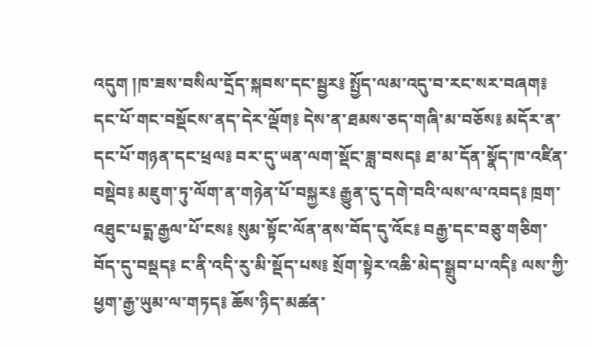འདུག །ཁ་ཟས་བསིལ་དྲོད་སྐབས་དང་སྦྱར༔ སྤྱོད་ལམ་འདུ་བ་རང་སར་བཞག༔ དང་པོ་གང་བསྡོངས་ནད་དེར་ལྡོག༔ དེས་ན་ཐམས་ཅད་གཞི་མ་བཅོས༔ མདོར་ན་དང་པོ་གཉན་དང་ཕྲལ༔ བར་དུ་ཡན་ལག་སྡོང་ཟླ་བསད༔ ཐ་མ་དོན་སྣོད་ཁ་འཛིན་བསྡེབ༔ མཇུག་ཏུ་ལོག་ན་གཉེན་པོ་བསྐྱར༔ རྒྱུན་དུ་དགེ་བའི་ལས་ལ་འབད༔ ཁྲག་འཐུང་པདྨ་རྒྱལ་པོ་ངས༔ སུམ་སྟོང་ལོན་ནས་བོད་དུ་འོང༔ བརྒྱ་དང་བཅུ་གཅིག་བོད་དུ་བསྡད༔ ང་ནི་འདི་རུ་མི་སྡོད་པས༔ སྲོག་སྟེར་འཆི་མེད་སྒྲུབ་པ་འདི༔ ལས་ཀྱི་ཕྱག་རྒྱ་ཡུམ་ལ་གཏད༔ ཆོས་ཉིད་མཚན་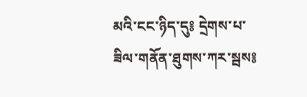མའི་ངང་ཉིད་དུ༔ དྲེགས་པ་ཟིལ་གནོན་ཐུགས་ཀར་སྦས༔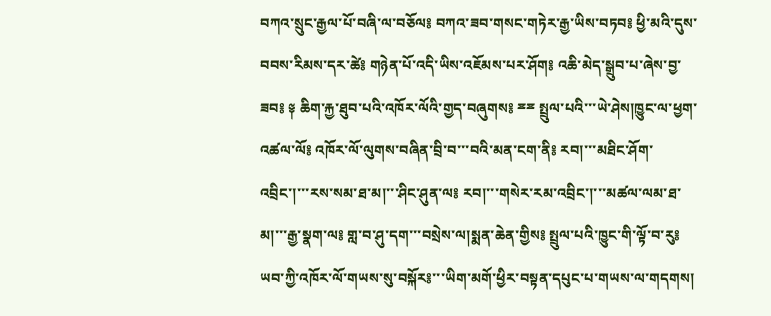བཀའ་སྲུང་རྒྱལ་པོ་བཞི་ལ་བཅོལ༔ བཀའ་ཟབ་གསང་གཏེར་རྒྱ་ཡིས་བཏབ༔ ཕྱི་མའི་དུས་བབས་རིམས་དར་ཚེ༔ གཉེན་པོ་འདི་ཡིས་འཇོམས་པར་ཤོག༔ འཆི་མེད་སྒྲུབ་པ་ཞེས་བྱ་ཟབ༔ ༈ ཆིག་རྐྱ་ཐུབ་པའི་འཁོར་ལོའི་གྱད་བཞུགས༔ ྈྈ སྤྲུལ་པའི་་་ཡེ་ཤེས།ཁྱུང་ལ་ཕྱག་འཚལ་ལོ༔ འཁོར་ལོ་ལུགས་བཞིན་བྲི་བ་་་བའི་མན་ངག་ནི༔ རབ།་་་མཐིང་ཤོག་འབྲིང་།་་་རས་སམ་ཐ་མ།་་་ཤིང་ཤུན་ལ༔ རབ།་་་གསེར་རམ་འབྲིང་།་་་མཚལ་ལམ་ཐ་མ།་་་རྒྱ་སྣག་ལ༔ གླ་བ་ཤུ་དག་་་བསྲེས་ལ།སྨན་ཆེན་གྱིས༔ སྤྲུལ་པའི་ཁྱུང་གི་ལྟོ་བ་རུ༔ ཡབ་ཀྱི་འཁོར་ལོ་གཡས་སུ་བསྐོར༔་་་ཡིག་མགོ་ཕྱིར་བསྟན་དཔུང་པ་གཡས་ལ་གདགས།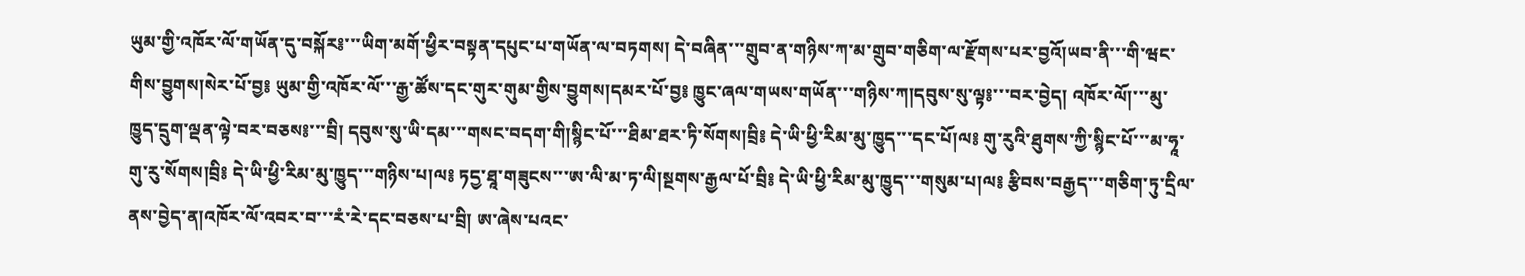ཡུམ་གྱི་འཁོར་ལོ་གཡོན་དུ་བསྐོར༔་་་ཡིག་མགོ་ཕྱིར་བསྟན་དཔུང་པ་གཡོན་ལ་བཏགས། དེ་བཞིན་་་གྲུབ་ན་གཉིས་ཀ་མ་གྲུབ་གཅིག་ལ་རྫོགས་པར་བྱའོ།ཡབ་ནི་་་གི་ཝང་གིས་བྱུགས།སེར་པོ་བྱ༔ ཡུམ་གྱི་འཁོར་ལོ་་་རྒྱ་ཚོས་དང་གུར་གུམ་གྱིས་བྱུགས།དམར་པོ་བྱ༔ ཁྱུང་ཞལ་གཡས་གཡོན་་་གཉིས་ཀ།དབུས་སུ་ལྟ༔་་་བར་བྱེད། འཁོར་ལོ།་་་མུ་ཁྱུད་དྲུག་ལྡན་ལྟེ་བར་བཅས༔་་་བྲི། དབུས་སུ་ཡི་དམ་་་གསང་བདག་གི།སྙིང་པོ་་་ཐིམ་ཐར་ཏི་སོགས།བྲི༔ དེ་ཡི་ཕྱི་རིམ་མུ་ཁྱུད་་་དང་པོ།ལ༔ གུ་རུའི་ཐུགས་ཀྱི་སྙིང་པོ་་་མ་ཧཱ་གུ་རུ་སོགས།བྲི༔ དེ་ཡི་ཕྱི་རིམ་མུ་ཁྱུད་་་གཉིས་པ།ལ༔ ཏདྱ་ཐཱ་གཟུངས་་་ཨ་ལི་མ་ཏ་ལི།སྔགས་རྒྱལ་པོ་བྲི༔ དེ་ཡི་ཕྱི་རིམ་མུ་ཁྱུད་་་གསུམ་པ།ལ༔ རྩིབས་བརྒྱད་་་གཅིག་ཏུ་དྲིལ་ནས་བྱེད་ན།འཁོར་ལོ་འབར་བ་་་རཾ་རེ་དང་བཅས་པ་བྲི། ཨ་ཞེས་པའང་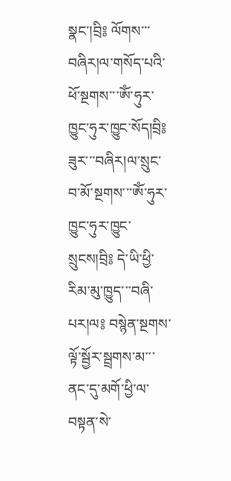སྣང་།བྲི༔ ལོགས་་་བཞིར།ལ་གསོད་པའི་ཕོ་སྔགས་་་ཨོཾ་ཧུར་ཁྱུང་ཧུར་ཁྱུང་སོད།བྲི༔ ཟུར་་་བཞིར།ལ་སྲུང་བ་མོ་སྔགས་་་ཨོཾ་ཧུར་ཁྱུང་ཧུར་ཁྱུང་སྲུངས།བྲི༔ དེ་ཡི་ཕྱི་རིམ་མུ་ཁྱུད་་་བཞི་པར།ལ༔ བསྙེན་སྔགས་ལྟོ་སྦྱོར་སྦྲགས་མ་་་ནང་དུ་མགོ་ཕྱི་ལ་བསྟན་སེ་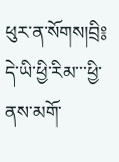ཕུར་ན་སོགས།བྲི༔ དེ་ཡི་ཕྱི་རིམ་་་ཕྱི་ནས་མགོ་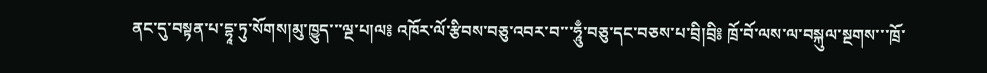ནང་དུ་བསྟན་པ་དྷཱ་ཏུ་སོགས།མུ་ཁྱུད་་་ལྔ་པ།ལ༔ འཁོར་ལོ་རྩིབས་བཅུ་འབར་བ་་་ཧཱུྃ་བཅུ་དང་བཅས་པ་བྲི།བྲི༔ ཁྲོ་བོ་ལས་ལ་བསྐུལ་སྔགས་་་ཁྲོ་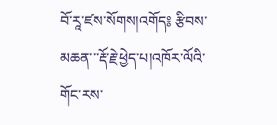བོ་རཱ་ཛས་སོགས།འགོད༔ རྩིབས་མཆན་་་རྡོ་རྗེ་ཕྱེད་པ།འཁོར་ལོའི་གོང་རས་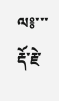ལ༔་་་རྡོ་རྗེ་